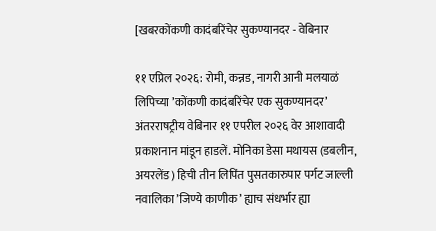[खबरकोंकणी कादंबरिंचेर सुकण्यानदर - वेबिनार

११ एप्रिल २०२६: रोमी, कन्नड, नागरी आनी मलयाळं लिपिच्या ’कोंकणी कादंबरिंचेर एक सुकण्यानदर’ अंतर‌राषट्रीय वेबिनार ११ एपरील २०२६ वेर आशावादी प्रकाशनान मांडून हाडलें. मोनिका डेसा मथायस (डबलीन, अयर‌लेंड) हिची तीन लिपिंत पुसतकारुपार पर्गट जाल्ली नवालिका ’जिण्ये काणीक’ ह्याच संधर्भार ह्या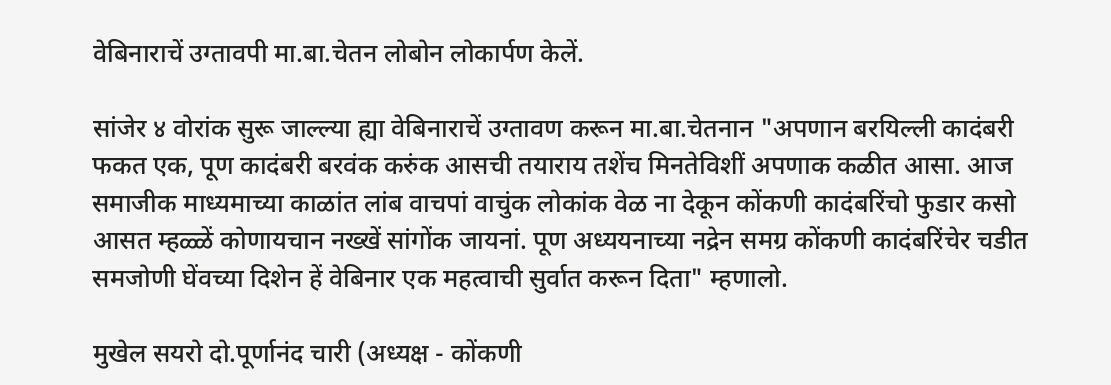वेबिनाराचें उग्तावपी मा.बा.चेतन लोबोन लोकार्पण केलें.

सांजेर ४ वोरांक सुरू जाल्ल्या ह्या वेबिनाराचें उग्तावण करून मा.बा.चेतनान "अपणान बरयिल्ली कादंबरी फकत एक, पूण कादंबरी बरवंक करुंक आसची तयाराय तशेंच मिनतेविशीं अपणाक कळीत आसा. आज समाजीक माध्यमाच्या काळांत लांब वाचपां वाचुंक लोकांक वेळ ना देकून कोंकणी कादंबरिंचो फुडार कसो आसत म्हळ्ळें कोणायचान नख्खें सांगोंक जायनां. पूण अध्ययनाच्या नद्रेन समग्र कोंकणी कादंबरिंचेर चडीत समजोणी घेंवच्या दिशेन हें वेबिनार एक महत्वाची सुर्वात करून दिता" म्हणालो.

मुखेल सयरो दो.पूर्णानंद चारी (अध्यक्ष - कोंकणी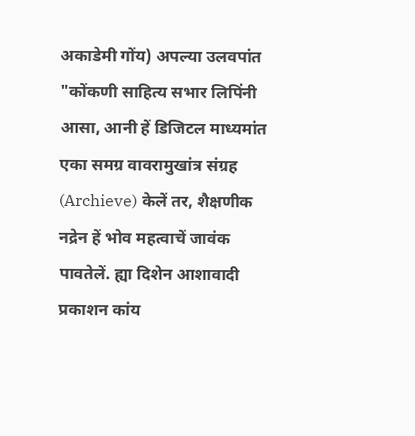अकाडेमी गोंय) अपल्या उलवपांत "कोंकणी साहित्य सभार लिपिंनी आसा, आनी हें डिजिटल माध्यमांत एका समग्र वावरामुखांत्र संग्रह (Archieve) केलें तर, शैक्षणीक नद्रेन हें भोव महत्वाचें जावंक पावतेलें. ह्या दिशेन आशावादी प्रकाशन कांय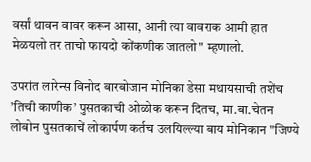वर्सां थावन वावर करून आसा, आनी त्या वावराक आमी हात मेळयलो तर ताचो फायदो कोंकणीक जातलो" म्हणालो.

उपरांत लारेन्स विनोद बारबोजान मोनिका डेसा मथायसाची तशेंच ’तिची काणीक’ पुसतकाची ओळोक करून दितच, मा.बा.चेतन लोबोन पुसतकाचें लोकार्पण कर्तच उलयिल्ल्या बाय मोनिकान "जिण्ये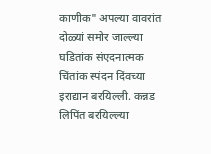काणीक" अपल्या वावरांत दोळ्यां समोर जाल्ल्या घडितांक संएदनात्मक चिंतांक स्पंदन दिंवच्या इराद्यान बरयिल्ली. कन्नड लिपिंत बरयिल्ल्या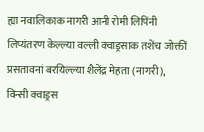ह्या नवालिकाक नागरी आनी रोमी लिपिंनी लिप्यंतरण केल्ल्या वल्ली क्वाड्रसाक तशेंच जोक्तीं प्रसतावनां बरयिल्ल्या शैलेंद्र मेहता (नागरी), विन्सी क्वाड्रस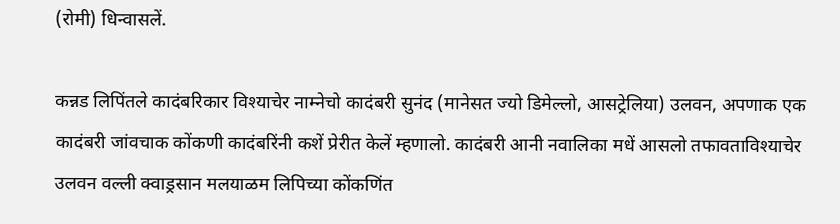(रोमी) धिन्वासलें.

कन्नड लिपिंतले कादंबरिकार विश्याचेर नाम्नेचो कादंबरी सुनंद (मानेसत ज्यो डिमेल्लो, आसट्रेलिया) उलवन, अपणाक एक कादंबरी जांवचाक कोंकणी कादंबरिंनी कशें प्रेरीत केलें म्हणालो. कादंबरी आनी नवालिका मधें आसलो तफावताविश्याचेर उलवन वल्ली क्वाड्रसान मलयाळम लिपिच्या कोंकणिंत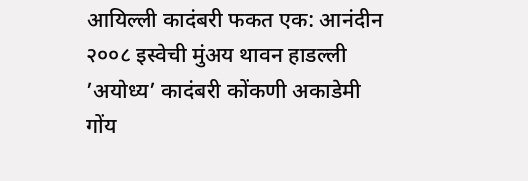आयिल्ली कादंबरी फकत एक: आनंदीन २००८ इस्वेची मुंअय थावन हाड‌ल्ली ’अयोध्य’ कादंबरी कोंकणी अकाडेमी गोंय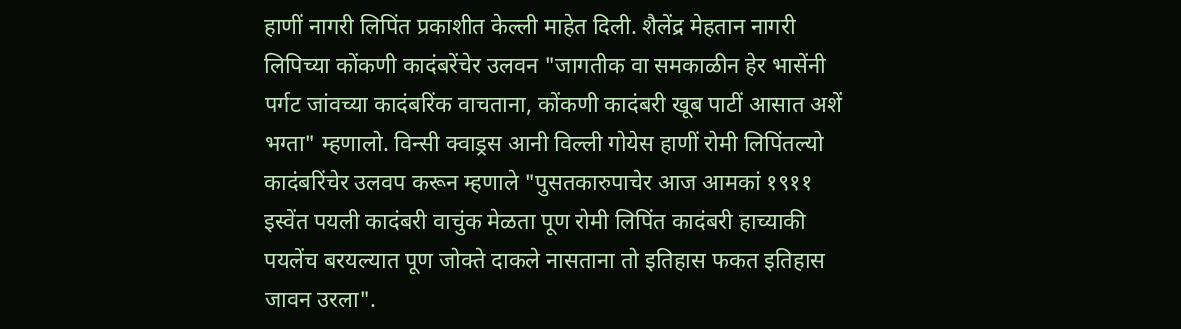हाणीं नागरी लिपिंत प्रकाशीत केल्ली माहेत दिली. शैलेंद्र मेहतान नागरी लिपिच्या कोंकणी कादंबरेंचेर उलवन "जागतीक वा समकाळीन हेर भासेंनी पर्गट जांवच्या कादंबरिंक वाचताना, कोंकणी कादंबरी खूब पाटीं आसात अशें भग्ता" म्हणालो. विन्सी क्वाड्रस आनी विल्ली गोयेस हाणीं रोमी लिपिंतल्यो कादंबरिंचेर उलवप करून म्हणाले "पुसतकारुपाचेर आज आमकां १९११ इस्वेंत पयली कादंबरी वाचुंक मेळता पूण रोमी लिपिंत कादंबरी हाच्याकी पयलेंच बरयल्यात पूण जोक्ते दाकले नासताना तो इतिहास फकत इतिहास जावन उरला".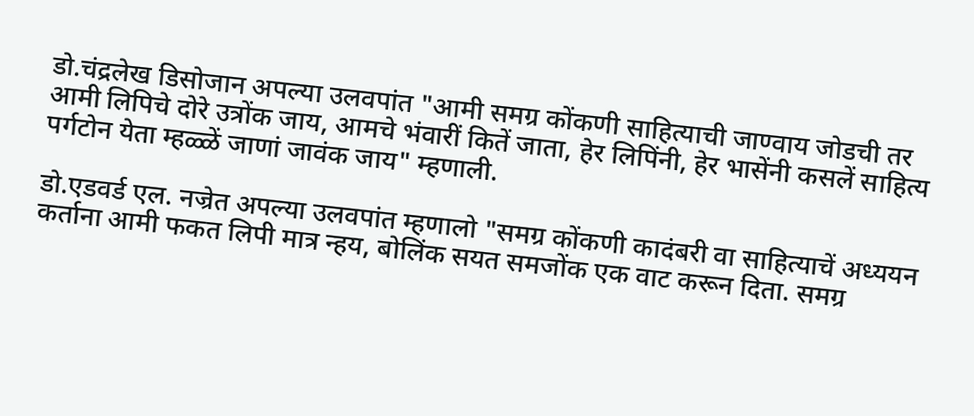डो.चंद्रलेख डिसोजान अपल्या उलवपांत "आमी समग्र कोंकणी साहित्याची जाण्वाय जोडची तर आमी लिपिचे दोरे उत्रोंक जाय, आमचे भंवारीं कितें जाता, हेर लिपिंनी, हेर भासेंनी कसलें साहित्य पर्गटोन येता म्हळ्ळें जाणां जावंक जाय" म्हणाली.

डो.एडवर्ड एल. नज्रेत अपल्या उलवपांत म्हणालो "समग्र कोंकणी कादंबरी वा साहित्याचें अध्ययन कर्ताना आमी फकत लिपी मात्र न्हय, बोलिंक सयत समजोंक एक वाट करून दिता. समग्र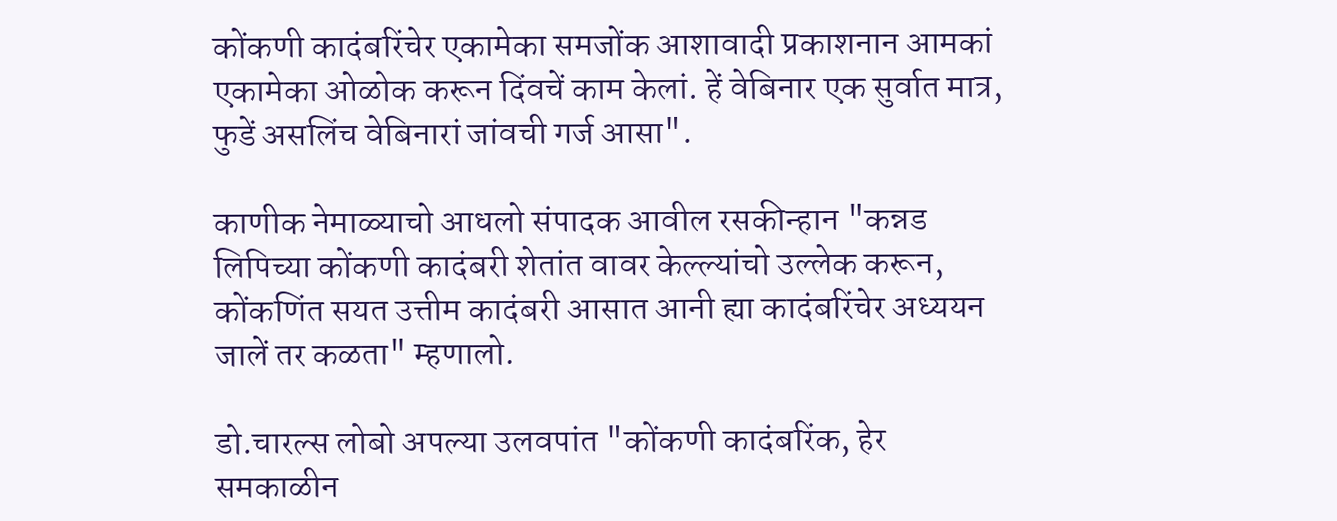कोंकणी कादंबरिंचेर एकामेका समजोंक आशावादी प्रकाशनान आमकां एकामेका ओळोक करून दिंवचें काम केलां. हें वेबिनार एक सुर्वात मात्र, फुडें असलिंच वेबिनारां जांवची गर्ज आसा".

काणीक नेमाळ्याचो आधलो संपादक आवील रसकीन्हान "कन्नड लिपिच्या कोंकणी कादंबरी शेतांत वावर केल्ल्यांचो उल्लेक करून, कोंकणिंत सयत उत्तीम कादंबरी आसात आनी ह्या कादंबरिंचेर अध्ययन जालें तर कळता" म्हणालो.

डो.चारल्स लोबो अपल्या उलवपांत "कोंकणी कादंबरिंक, हेर समकाळीन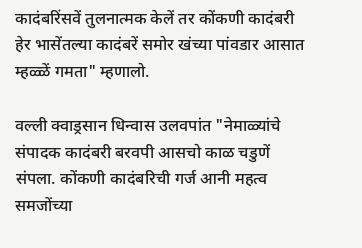कादंबरिंसवें तुलनात्मक केलें तर कोंकणी कादंबरी हेर भासेंतल्या कादंबरें समोर खंच्या पांवडार आसात म्हळ्ळें गमता" म्हणालो.

वल्ली क्वाड्रसान धिन्वास उलवपांत "नेमाळ्यांचे संपादक कादंबरी बरवपी आसचो काळ चडुणें संपला. कोंकणी कादंबरिची गर्ज आनी महत्व समजोंच्या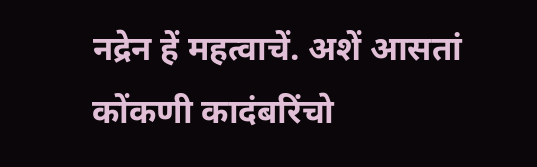नद्रेन हें महत्वाचें. अशें आसतां कोंकणी कादंबरिंचो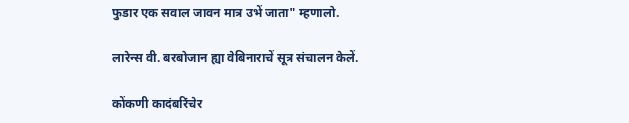फुडार एक सवाल जावन मात्र उभें जाता" म्हणालो.

लारेन्स वी. बरबोजान ह्या वेबिनाराचें सूत्र संचालन केलें.

कोंकणी कादंबरिंचेर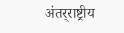अंतर्‌राष्ट्रीय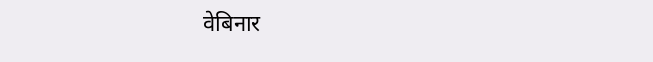वेबिनार